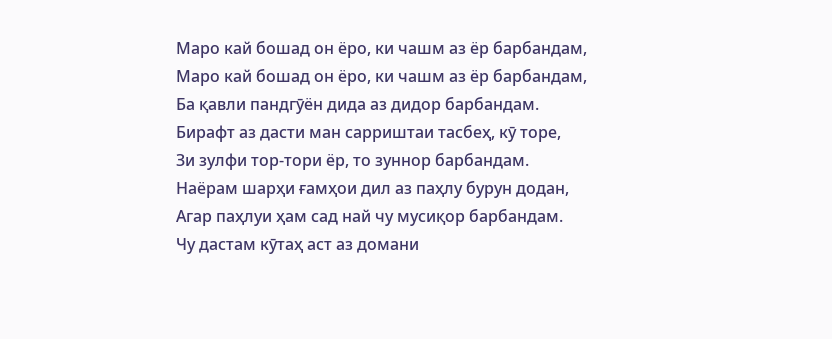Маро кай бошад он ёро, ки чашм аз ёр барбандам,
Маро кай бошад он ёро, ки чашм аз ёр барбандам,
Ба қавли пандгӯён дида аз дидор барбандам.
Бирафт аз дасти ман сарриштаи тасбеҳ, кӯ торе,
Зи зулфи тор-тори ёр, то зуннор барбандам.
Наёрам шарҳи ғамҳои дил аз паҳлу бурун додан,
Агар паҳлуи ҳам сад най чу мусиқор барбандам.
Чу дастам кӯтаҳ аст аз домани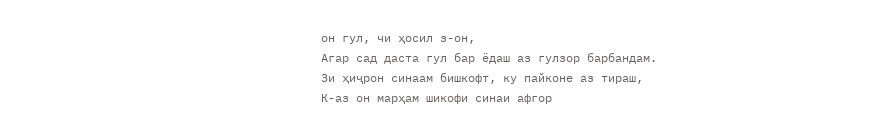он гул, чи ҳосил з-он,
Агар сад даста гул бар ёдаш аз гулзор барбандам.
Зи ҳиҷрон синаам бишкофт, ку пайконе аз тираш,
К-аз он марҳам шикофи синаи афгор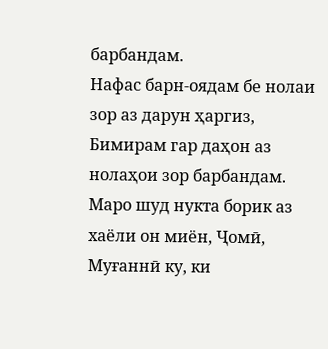барбандам.
Нафас барн-оядам бе нолаи зор аз дарун ҳаргиз,
Бимирам гар даҳон аз нолаҳои зор барбандам.
Маро шуд нукта борик аз хаёли он миён, Ҷомӣ,
Муғаннӣ ку, ки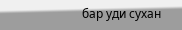бар уди сухан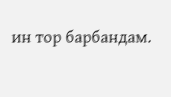ин тор барбандам.